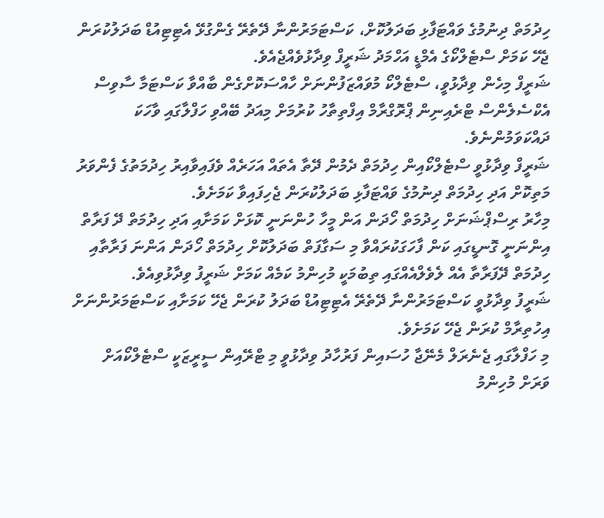ހިދުމަތް ދިނުމުގެ ވައްޓަފާޅި ބަދަލުކޮށް، ކަސްޓަމަރުންނާ ދޭތެރޭ ގެންގުޅޭ އެޓިޓިއުޑް ބަދަލުކުރަން ޖެހޭ ކަމަށް ސްޓެލްކޯގެ އެމްޑީ އަހްމަދު ޝަރީފް ވިދާޅުވެއްޖެއެވެ.
ޝަރީފް މިހެން ވިދާޅުވީ، ސްޓެލްކޯ މުވައްޒަފުންނަށް ހާއްސަކޮށްގެން ބާއްވާ ކަސްޓަމާ ސާވިސް އެކްސެލެންސް ޓްރެއިނިން ޕްރޮގްރާމް އިފްތިތާހު ކުރުމަށް މިއަދު ބޭއްވި ހަފްލާގައި ވާހަކަ ދައްކަވަމުންނެވެ.
ޝަރީފް ވިދާޅުވީ ސްޓެލްކޯއިން ހިދުމަތް ދެމުން ދޭތާ އެތައް އަހަރެއް ވެފައިވާއިރު ހިދުމަތުގެ ފެންވަރު މަތިކޮށް އަދި ހިދުމަތް ދިނުމުގެ ވައްޓަފާޅި ބަދަލުކުރަން ޖެހިފައިވާ ކަމަށެވެ.
މިހާރު ރިސްޕްޝަނަށް ހިދުމަތް ހޯދަން އަން މީހާ ހުންނަނީ ކޮޅަށް ކަމަށާއި އަދި ހިދުމަތް ދޭ ފަރާތް އިންނަނީ ގޮނޑީގައި ކަން ފާހަގަކުރައްވާ މި ސަގާފަތް ބަދަލުކޮށް ހިދުމަތް ހޯދަން އަންނަ ފަރާތާއި ހިދުމަތް ދޭފަރާތާ އެއް ލެވެލްއެއްގައި ތިބުމަކީ މުހިންމު ކަމެއް ކަމަށް ޝަރީފު ވިދާޅުވިއެވެ.
ޝަރީފު ވިދާޅުވީ ކަސްޓަމަރުންނާ ދޭތެރޭ އެޓިޓިއުޑް ބަދަލު ކުރަން ޖެހޭ ކަމަށާއި ކަސްޓަމަރުންނަށް އިހުތިރާމް ކުރަން ޖެހޭ ކަމަށެވެ.
މި ހަފްލާގައި ޖެނެރަލް މެނޭޖާ ހުސައިން ފަރުހާދު ވިދާޅުވީ މި ޓްރޭއިން ސީރީޒަކީ ސްޓެލްކޯއަށް ވަރަށް މުހިންމު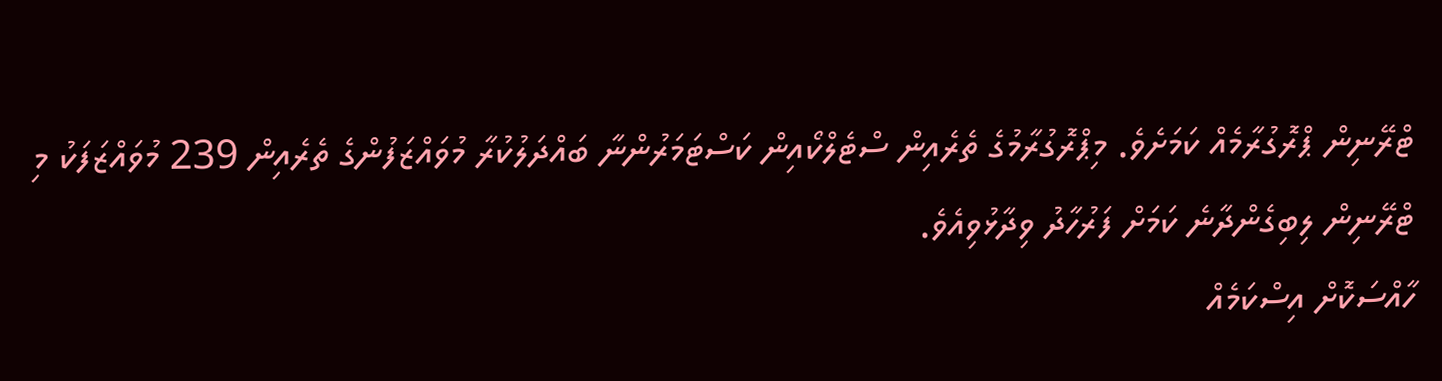ޓްރޭނިން ޕްރޮގުރާމެއް ކަމަށެވެ. މިޕްރޮގުރާމުގެ ތެރެއިން ސްޓެލްކޯއިން ކަސްޓަމަރުންނާ ބައްދަލުކުރާ މުވައްޒަފުންގެ ތެރެއިން 239 މުވައްޒަފަކު މި ޓްރޭނިން ލިބިގެންދާނެ ކަމަށް ފަރުހާދު ވިދާޅުވިއެވެ.
ހާއްސަކޮށް އިސްކަމެއް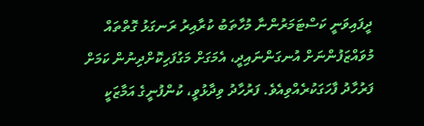ދީފައިވަނީ ކަސްޓަމަރުންނާ މުހާތަބު ކުރާއިރު ރަނގަޅު ގޮތްތައް މުވައްޒަފުންނަށް އުނގަންނައިދީ، އެމަގަށް މަގުފަހިކޮށްދިނުން ކަމަށް ފަރުހާދު ފާހަގަކުރެއްވިއެވެ. ފަރުހާދު ވިދާޅުވީ، ކުންފުނީގެ އަމާޒަކީ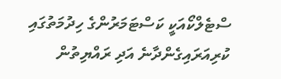ސްޓެލްކޯއަކީ ކަސްޓަމަރުންގެ ހިދުމަތުގައި ކުރިއަރައިގެންދާނެ އަދި ރައްޔިތުން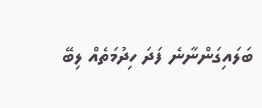ބަލައިގަންނާނެ ފަދަ ހިދުމަތެއް ލިބޭ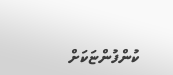ކުންފުންޏަކަށް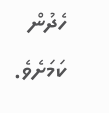ހެދުން ކަމަށެވެ.